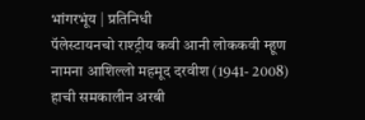भांगरभूंय | प्रतिनिधी
पॅलेस्टायनचो राश्ट्रीय कवी आनी लोककवी म्हूण नामना आशिल्लो महमूद दरवीश (1941- 2008) हाची समकालीन अरबी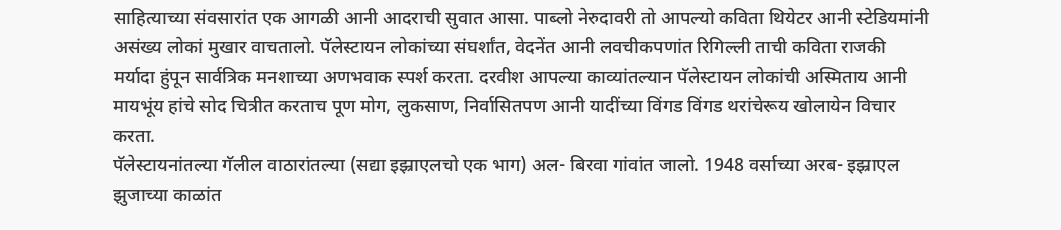साहित्याच्या संवसारांत एक आगळी आनी आदराची सुवात आसा. पाब्लो नेरुदावरी तो आपल्यो कविता थियेटर आनी स्टेडियमांनी असंख्य लोकां मुखार वाचतालो. पॅलेस्टायन लोकांच्या संघर्शांत, वेदनेंत आनी लवचीकपणांत रिगिल्ली ताची कविता राजकी मर्यादा हुंपून सार्वत्रिक मनशाच्या अणभवाक स्पर्श करता. दरवीश आपल्या काव्यांतल्यान पॅलेस्टायन लोकांची अस्मिताय आनी मायभूंय हांचे सोद चित्रीत करताच पूण मोग, लुकसाण, निर्वासितपण आनी यादींच्या विंगड विंगड थरांचेरूय खोलायेन विचार करता.
पॅलेस्टायनांतल्या गॅलील वाठारांतल्या (सद्या इझ्राएलचो एक भाग) अल- बिरवा गांवांत जालो. 1948 वर्साच्या अरब- इझ्राएल झुजाच्या काळांत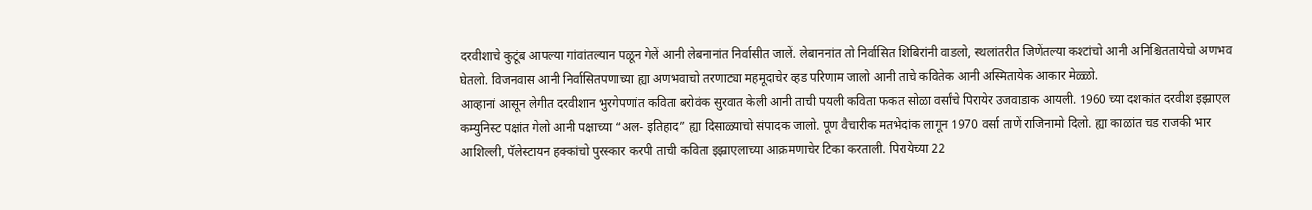दरवीशाचे कुटूंब आपल्या गांवांतल्यान पळून गेलें आनी लेबनानांत निर्वासीत जालें. लेबाननांत तो निर्वासित शिबिरांनी वाडलो, स्थलांतरीत जिणेंतल्या कश्टांचो आनी अनिश्चिततायेचो अणभव घेतलो. विजनवास आनी निर्वासितपणाच्या ह्या अणभवाचो तरणाट्या महमूदाचेर व्हड परिणाम जालो आनी ताचे कवितेक आनी अस्मितायेक आकार मेळ्ळो.
आव्हानां आसून लेगीत दरवीशान भुरगेपणांत कविता बरोवंक सुरवात केली आनी ताची पयली कविता फकत सोळा वर्सांचे पिरायेर उजवाडाक आयली. 1960 च्या दशकांत दरवीश इझ्राएल कम्युनिस्ट पक्षांत गेलो आनी पक्षाच्या “अल- इतिहाद” ह्या दिसाळ्याचो संपादक जालो. पूण वैचारीक मतभेदांक लागून 1970 वर्सा ताणें राजिनामो दिलो. ह्या काळांत चड राजकी भार आशिल्ली, पॅलेस्टायन हक्कांचो पुरस्कार करपी ताची कविता इझ्राएलाच्या आक्रमणाचेर टिका करताली. पिरायेच्या 22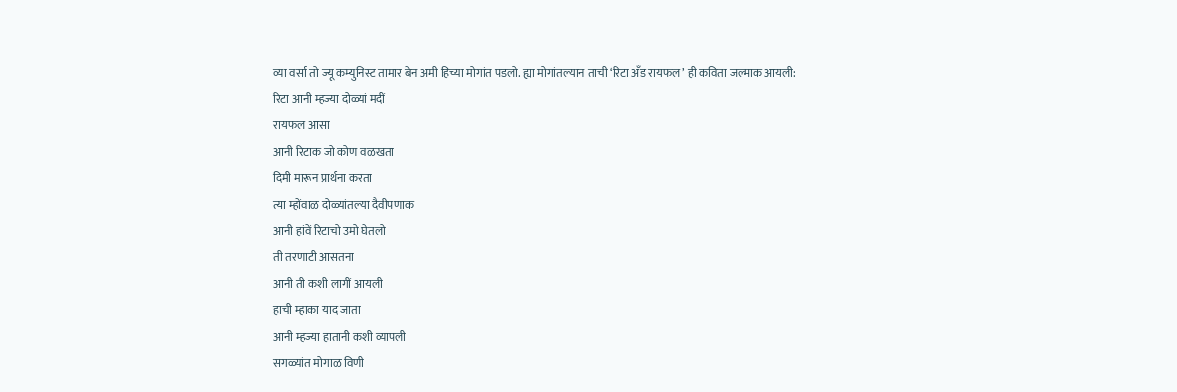व्या वर्सा तो ज्यू कम्युनिस्ट तामार बेन अमी हिच्या मोगांत पडलो. ह्या मोगांतल्यान ताची ‘रिटा अँड रायफल’ ही कविता जल्माक आयली:
रिटा आनी म्हज्या दोळ्यां मदीं
रायफल आसा
आनी रिटाक जो कोण वळखता
दिमी मारून प्रार्थना करता
त्या म्होंवाळ दोळ्यांतल्या दैवीपणाक
आनी हांवें रिटाचो उमो घेतलो
ती तरणाटी आसतना
आनी ती कशी लागीं आयली
हाची म्हाका याद जाता
आनी म्हज्या हातानी कशी व्यापली
सगळ्यांत मोगाळ विणी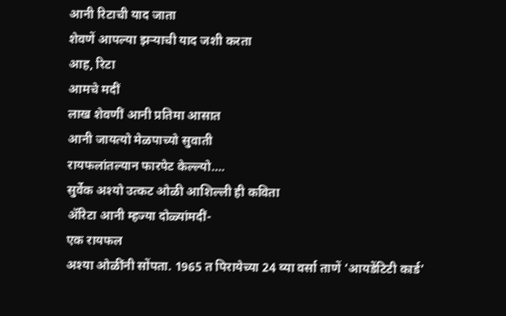आनी रिटाची याद जाता
शेवणें आपल्या झऱ्याची याद जशी करता
आह, रिटा
आमचे मदीं
लाख शेवणीं आनी प्रतिमा आसात
आनी जायत्यो मेळपाच्यो सुवाती
रायफलांतल्यान फारपेट केल्ल्यो….
सुर्वेक अश्यो उत्कट ओळी आशिल्ली ही कविता
ॲरिटा आनी म्हज्या दोळ्यांमदीं-
एक रायफल
अश्या ओळींनी सोंपता. 1965 त पिरायेच्या 24 व्या वर्सा ताणें ‘आयडेंटिटी कार्ड’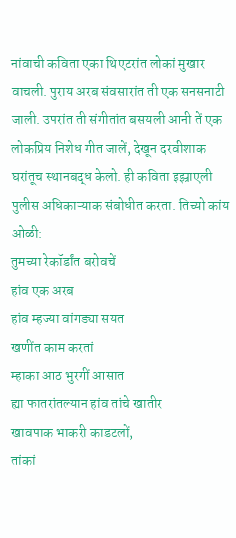नांवाची कविता एका थिएटरांत लोकां मुखार वाचली. पुराय अरब संवसारांत ती एक सनसनाटी जाली. उपरांत ती संगीतांत बसयली आनी तें एक लोकप्रिय निशेध गीत जालें, देखून दरवीशाक घरांतूच स्थानबद्ध केलो. ही कविता इझ्राएली पुलीस अधिकाऱ्याक संबोधीत करता. तिच्यो कांय ओळी:
तुमच्या रेकॉर्डांत बरोवचें
हांव एक अरब
हांव म्हज्या वांगड्या सयत
खणींत काम करतां
म्हाका आठ भुरगीं आसात
ह्या फातरांतल्यान हांव तांचे खातीर
खावपाक भाकरी काडटलों,
तांकां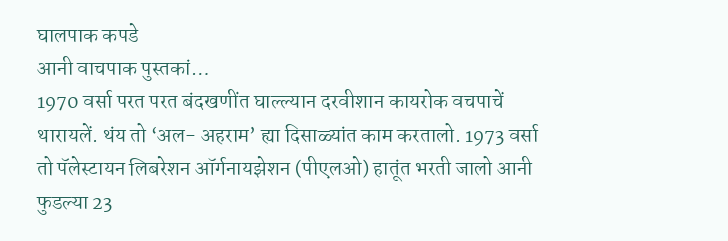घालपाक कपडे
आनी वाचपाक पुस्तकां…
1970 वर्सा परत परत बंदखणींत घाल्ल्यान दरवीशान कायरोक वचपाचें थारायलें. थंय तो ‘अल- अहराम’ ह्या दिसाळ्यांत काम करतालो. 1973 वर्सा तो पॅलेस्टायन लिबरेशन ऑर्गनायझेशन (पीएलओ) हातूंत भरती जालो आनी फुडल्या 23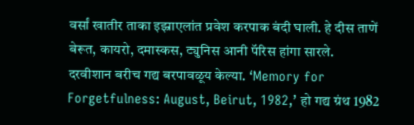वर्सां खातीर ताका इझ्राएलांत प्रवेश करपाक बंदी घाली. हे दीस ताणें बेरूत, कायरो, दमास्कस, ट्युनिस आनी पॅरिस हांगा सारले.
दरवीशान बरीच गद्य बरपावळूय केल्या. ‘Memory for Forgetfulness: August, Beirut, 1982,’ हो गद्य ग्रंथ 1982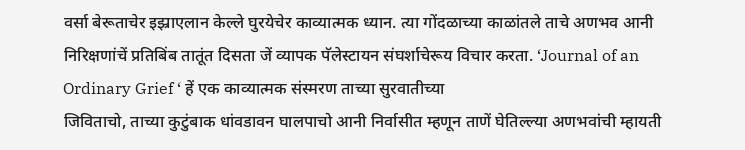वर्सा बेरूताचेर इझ्राएलान केल्ले घुरयेचेर काव्यात्मक ध्यान. त्या गोंदळाच्या काळांतले ताचे अणभव आनी निरिक्षणांचें प्रतिबिंब तातूंत दिसता जें व्यापक पॅलेस्टायन संघर्शाचेरूय विचार करता. ‘Journal of an Ordinary Grief ‘ हें एक काव्यात्मक संस्मरण ताच्या सुरवातीच्या
जिविताचो, ताच्या कुटुंबाक धांवडावन घालपाचो आनी निर्वासीत म्हणून ताणें घेतिल्ल्या अणभवांची म्हायती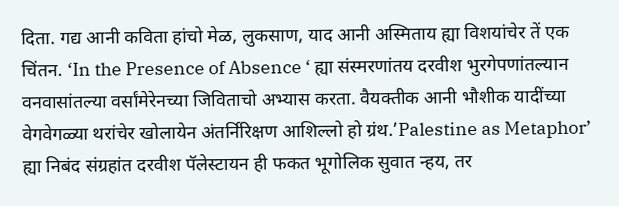दिता. गद्य आनी कविता हांचो मेळ, लुकसाण, याद आनी अस्मिताय ह्या विशयांचेर तें एक चिंतन. ‘In the Presence of Absence ‘ ह्या संस्मरणांतय दरवीश भुरगेपणांतल्यान वनवासांतल्या वर्सांमेरेनच्या जिविताचो अभ्यास करता. वैयक्तीक आनी भौशीक यादींच्या वेगवेगळ्या थरांचेर खोलायेन अंतर्निरिक्षण आशिल्लो हो ग्रंथ.’Palestine as Metaphor’ ह्या निबंद संग्रहांत दरवीश पॅलेस्टायन ही फकत भूगोलिक सुवात न्हय, तर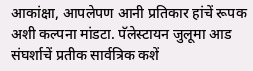आकांक्षा, आपलेपण आनी प्रतिकार हांचें रूपक अशी कल्पना मांडटा. पॅलेस्टायन जुलूमा आड संघर्शाचें प्रतीक सार्वत्रिक कशें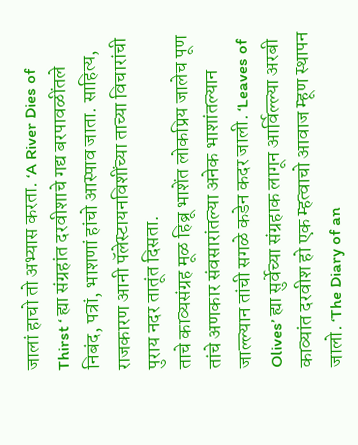जालां हाचो तो अभ्यास करता. ‘A River Dies of Thirst ‘ ह्या संग्रहांत दरवीशाचे गद्य बरपावळींतले निबंद, पत्रां, भाशणां हांचो आस्पाव जाता. साहित्य, राजकारण आनी पॅलेस्टायनविशींच्या ताच्या विचारांची पुराय नदर तातूंत दिसता.
ताचे काव्यसंग्रह मूळ हिब्रू भाशेंत लोकप्रिय जालेच पूण तांचे अणकार संवसारांतल्या अनेक भाशांतल्यान जाल्ल्यान तांची सगळे कडेन कदर जाली. ‘Leaves of Olives’ ह्या सुर्वेच्या संग्रहाक लागून आर्विल्ल्या अरबी काव्यांत दरवीश हो एक म्हत्वाचो आवाज म्हूण स्थापन जालो. ‘The Diary of an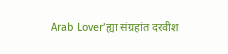Arab Lover’ह्या संग्रहांत दरवीश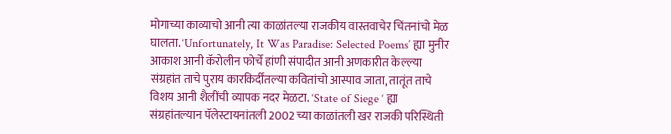मोगाच्या काव्याचो आनी त्या काळांतल्या राजकीय वास्तवाचेर चिंतनांचो मेळ घालता. ‘Unfortunately, It Was Paradise: Selected Poems’ ह्या मुनीर आकाश आनी कॅरोलीन फोर्चे हांणी संपादीत आनी अणकारीत केल्ल्या संग्रहांत ताचे पुराय कारकिर्दींतल्या कवितांचो आस्पाव जाता, तातूंत ताचे विशय आनी शैलींची व्यापक नदर मेळटा. ‘State of Siege ‘ ह्या संग्रहांतल्यान पॅलेस्टायनांतली 2002 च्या काळांतली खर राजकी परिस्थिती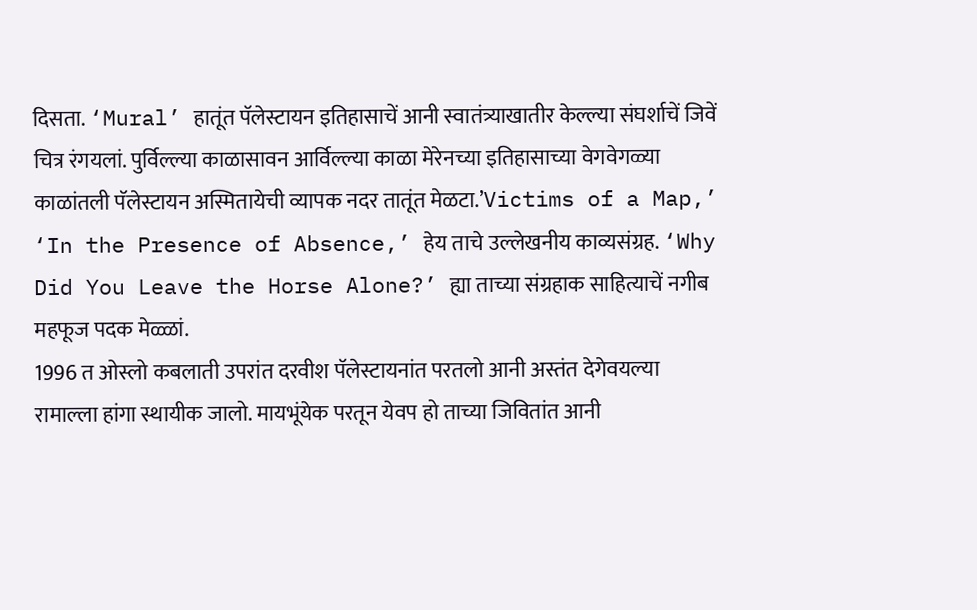दिसता. ‘Mural’ हातूंत पॅलेस्टायन इतिहासाचें आनी स्वातंत्र्याखातीर केल्ल्या संघर्शाचें जिवें चित्र रंगयलां. पुर्विल्ल्या काळासावन आर्विल्ल्या काळा मेरेनच्या इतिहासाच्या वेगवेगळ्या काळांतली पॅलेस्टायन अस्मितायेची व्यापक नदर तातूंत मेळटा.’Victims of a Map,’ ‘In the Presence of Absence,’ हेय ताचे उल्लेखनीय काव्यसंग्रह. ‘Why Did You Leave the Horse Alone?’ ह्या ताच्या संग्रहाक साहित्याचें नगीब महफूज पदक मेळ्ळां.
1996 त ओस्लो कबलाती उपरांत दरवीश पॅलेस्टायनांत परतलो आनी अस्तंत देगेवयल्या रामाल्ला हांगा स्थायीक जालो. मायभूंयेक परतून येवप हो ताच्या जिवितांत आनी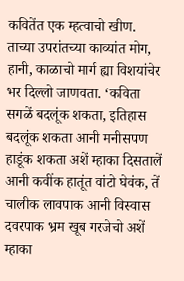कवितेंत एक म्हत्वाचो खीण. ताच्या उपरांतच्या काव्यांत मोग, हानी, काळाचो मार्ग ह्या विशयांचेर भर दिल्लो जाणवता. ‘कविता सगळें बदलूंक शकता, इतिहास बदलूंक शकता आनी मनीसपण हाडूंक शकता अशें म्हाका दिसतालें आनी कवींक हातूंत वांटो घेवंक, तें चालीक लावपाक आनी विस्वास दवरपाक भ्रम खूब गरजेचो अशें म्हाका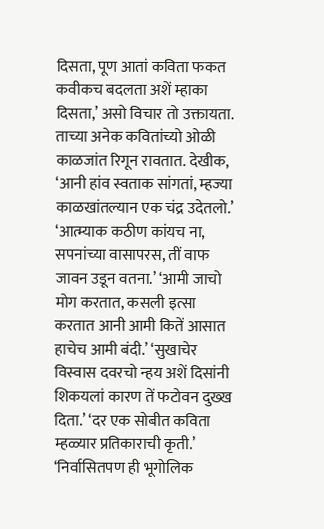दिसता, पूण आतां कविता फकत कवीकच बदलता अशें म्हाका दिसता,’ असो विचार तो उक्तायता. ताच्या अनेक कवितांच्यो ओळी काळजांत रिगून रावतात. देखीक, ‘आनी हांव स्वताक सांगतां, म्हज्या काळखांतल्यान एक चंद्र उदेतलो.’ ‘आत्म्याक कठीण कांयच ना, सपनांच्या वासापरस, तीं वाफ जावन उडून वतना.’ ‘आमी जाचो मोग करतात, कसली इत्सा करतात आनी आमी कितें आसात हाचेच आमी बंदी.’ ‘सुखाचेर विस्वास दवरचो न्हय अशें दिसांनी शिकयलां कारण तें फटोवन दुख्ख दिता.’ ‘दर एक सोबीत कविता म्हळ्यार प्रतिकाराची कृती.’ ‘निर्वासितपण ही भूगोलिक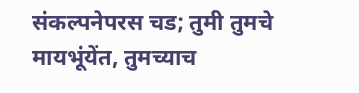संकल्पनेपरस चड; तुमी तुमचे मायभूंयेंत, तुमच्याच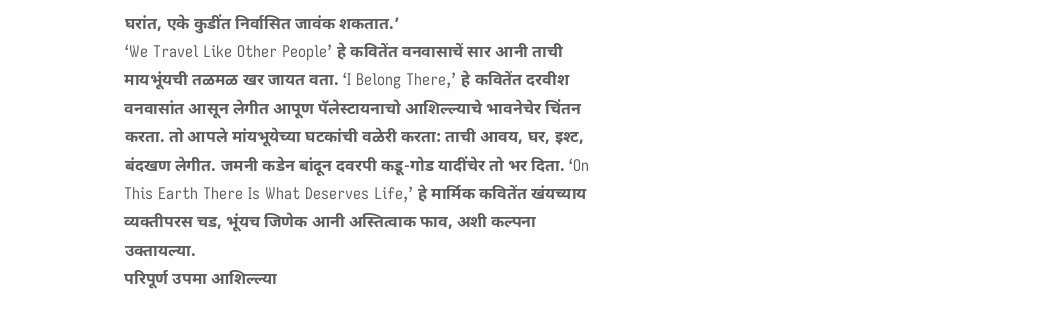घरांत, एके कुडींत निर्वासित जावंक शकतात.’
‘We Travel Like Other People’ हे कवितेंत वनवासाचें सार आनी ताची मायभूंयची तळमळ खर जायत वता. ‘I Belong There,’ हे कवितेंत दरवीश वनवासांत आसून लेगीत आपूण पॅलेस्टायनाचो आशिल्ल्याचे भावनेचेर चिंतन करता. तो आपले मांयभूयेच्या घटकांची वळेरी करता: ताची आवय, घर, इश्ट, बंदखण लेगीत. जमनी कडेन बांदून दवरपी कडू-गोड यादींचेर तो भर दिता. ‘On This Earth There Is What Deserves Life,’ हे मार्मिक कवितेंत खंयच्याय व्यक्तीपरस चड, भूंयच जिणेक आनी अस्तित्वाक फाव, अशी कल्पना उक्तायल्या.
परिपूर्ण उपमा आशिल्ल्या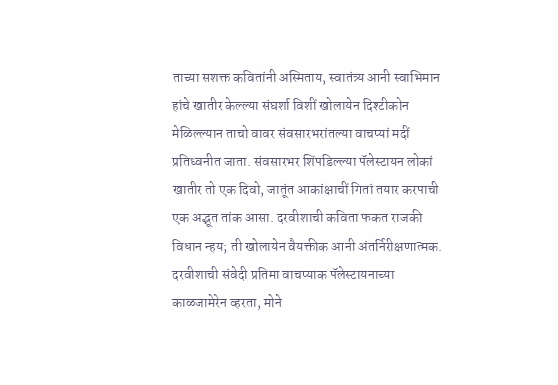ताच्या सशक्त कवितांनी अस्मिताय, स्वातंत्र्य आनी स्वाभिमान हांचे खातीर केल्ल्या संघर्शा विशीं खोलायेन दिश्टीकोन मेळिल्ल्यान ताचो वावर संवसारभरांतल्या वाचप्यां मदीं प्रतिध्वनीत जाता. संवसारभर शिंपडिल्ल्या पॅलेस्टायन लोकां खातीर तो एक दिवो, जातूंत आकांक्षाचीं गितां तयार करपाची एक अद्भूत तांक आसा. दरवीशाची कविता फकत राजकी विधान न्हय; ती खोलायेन वैयक्तीक आनी अंतर्निरीक्षणात्मक. दरवीशाची संवेदी प्रतिमा वाचप्याक पॅलेस्टायनाच्या काळजामेरेन व्हरता, मोने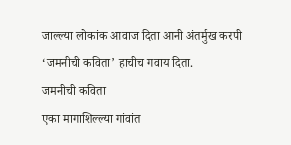जाल्ल्या लोकांक आवाज दिता आनी अंतर्मुख करपी ‘जमनीची कविता’ हाचीच गवाय दिता.
जमनीची कविता
एका मागाशिल्ल्या गांवांत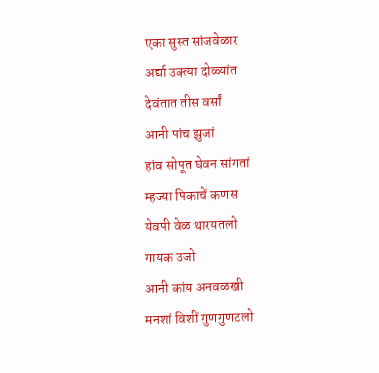एका सुस्त सांजवेळार
अर्द्या उक्त्या दोळ्यांत
देवंतात तीस वर्सां
आनी पांच झुजां
हांव सोपूत घेवन सांगतां
म्हज्या पिकाचें कणस
येवपी वेळ थारयतलो
गायक उजो
आनी कांय अनवळखी
मनशां विशीं गुणगुणटलो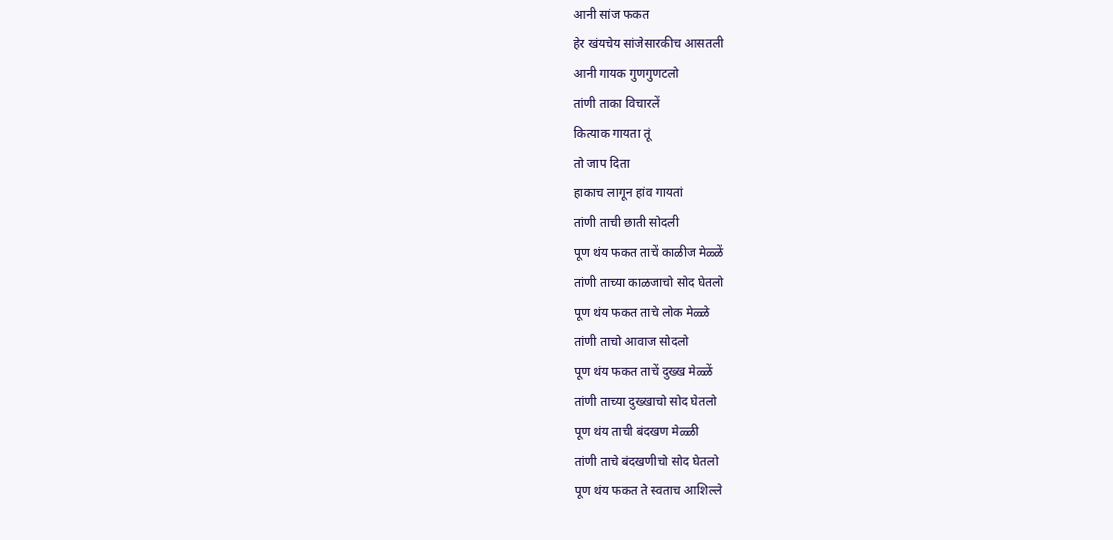आनी सांज फकत
हेर खंयचेय सांजेसारकीच आसतली
आनी गायक गुणगुणटलो
तांणी ताका विचारलें
कित्याक गायता तूं
तो जाप दिता
हाकाच लागून हांव गायतां
तांणी ताची छाती सोदली
पूण थंय फकत ताचें काळीज मेळ्ळें
तांणी ताच्या काळजाचो सोद घेतलो
पूण थंय फकत ताचे लोक मेळ्ळे
तांणी ताचो आवाज सोदलो
पूण थंय फकत ताचें दुख्ख मेळ्ळें
तांणी ताच्या दुख्खाचो सोद घेतलो
पूण थंय ताची बंदखण मेळ्ळी
तांणी ताचे बंदखणीचो सोद घेतलो
पूण थंय फकत ते स्वताच आशिल्ले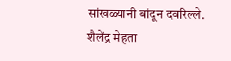सांखळ्यानी बांदून दवरिल्ले.
शैलेंद्र मेहता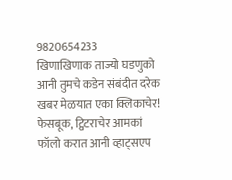9820654233
खिणाखिणाक ताज्यो घडणुको आनी तुमचे कडेन संबंदीत दरेक खबर मेळयात एका क्लिकाचेर! फेसबूक, ट्विटराचेर आमकां फॉलो करात आनी व्हाट्सएप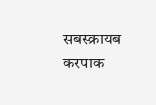सबस्क्रायब करपाक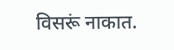विसरूं नाकात.